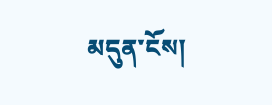མདུན་ངོས།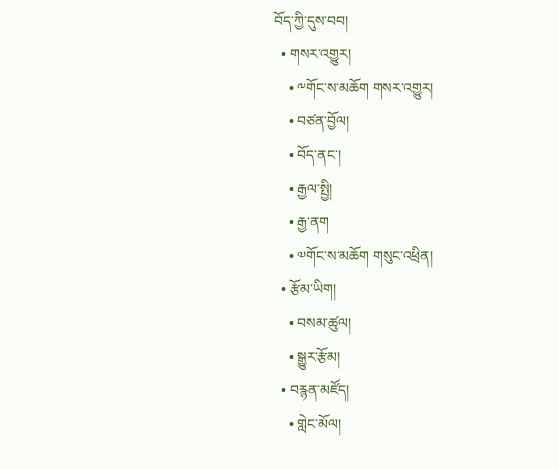བོད་ཀྱི་དུས་བབ།
  • གསར་འགྱུར།
    • ༸གོང་ས་མཆོག གསར་འགྱུར།
    • བཙན་བྱོལ།
    • བོད་ནང་།
    • རྒྱལ་སྤྱི།
    • རྒྱ་ནག
    • ༧གོང་ས་མཆོག གསུང་འཕྲིན།
  • རྩོམ་ཡིག།
    • བསམ་ཚུལ།
    • སྒྱུར་རྩོམ།
  • བརྙན་མཛོད།
    • གླེང་མོལ།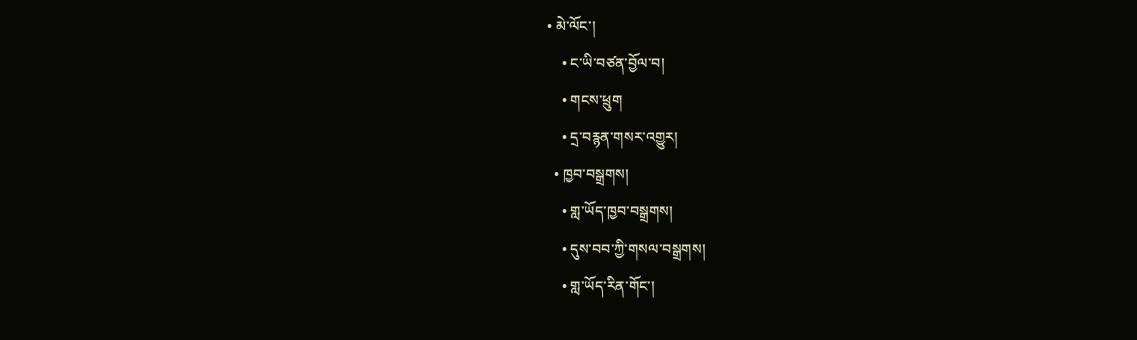• མེ་ལོང་།
    • ང་ཡི་བཙན་བྱོལ་བ།
    • གངས་ཕྲུག
    • དྲ་བརྙན་གསར་འགྱུར།
  • ཁྱབ་བསྒྲགས།
    • གླ་ཡོད་ཁྱབ་བསྒྲགས།
    • དུས་བབ་ཀྱི་གསལ་བསྒྲགས།
    • གླ་ཡོད་རིན་གོང་།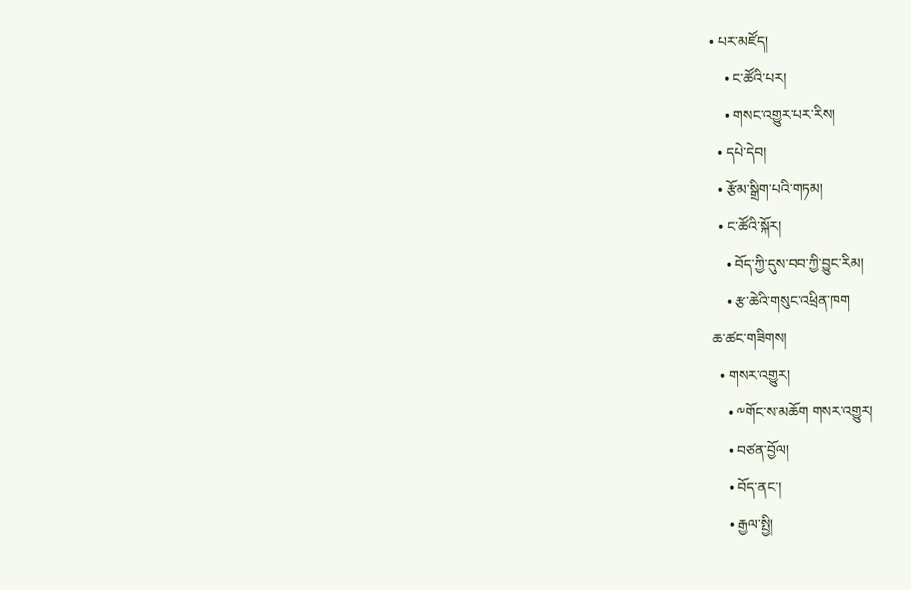• པར་མཛོད།
    • ང་ཚོའི་པར།
    • གསང་འགྱུར་པར་རིས།
  • དཔེ་དེབ།
  • རྩོམ་སྒྲིག་པའི་གཏམ།
  • ང་ཚོའི་སྐོར།
    • བོད་ཀྱི་དུས་བབ་ཀྱི་བྱུང་རིམ།
    • རྩ་ཆེའི་གསུང་འཕྲིན་ཁག
ཆ་ཚང་གཟིགས།
  • གསར་འགྱུར།
    • ༸གོང་ས་མཆོག གསར་འགྱུར།
    • བཙན་བྱོལ།
    • བོད་ནང་།
    • རྒྱལ་སྤྱི།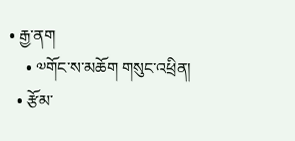• རྒྱ་ནག
    • ༧གོང་ས་མཆོག གསུང་འཕྲིན།
  • རྩོམ་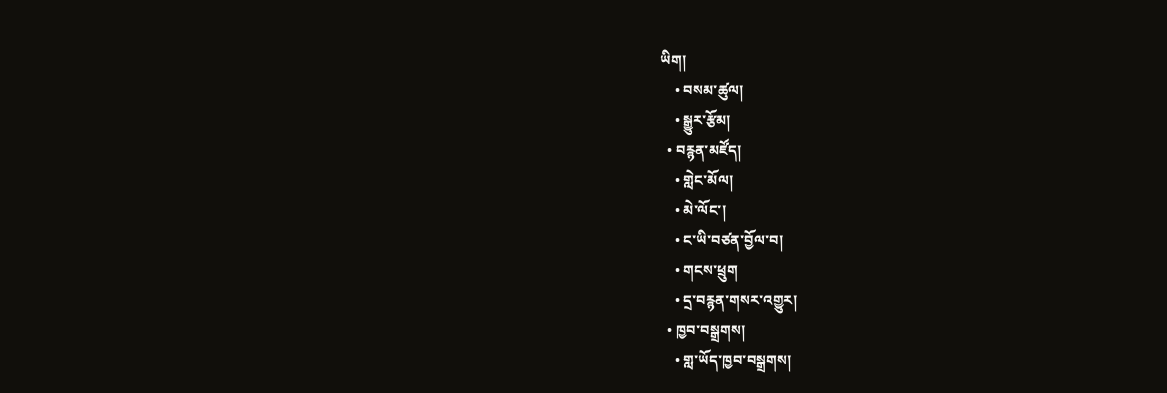ཡིག།
    • བསམ་ཚུལ།
    • སྒྱུར་རྩོམ།
  • བརྙན་མཛོད།
    • གླེང་མོལ།
    • མེ་ལོང་།
    • ང་ཡི་བཙན་བྱོལ་བ།
    • གངས་ཕྲུག
    • དྲ་བརྙན་གསར་འགྱུར།
  • ཁྱབ་བསྒྲགས།
    • གླ་ཡོད་ཁྱབ་བསྒྲགས།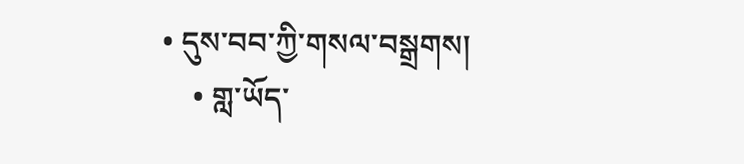• དུས་བབ་ཀྱི་གསལ་བསྒྲགས།
    • གླ་ཡོད་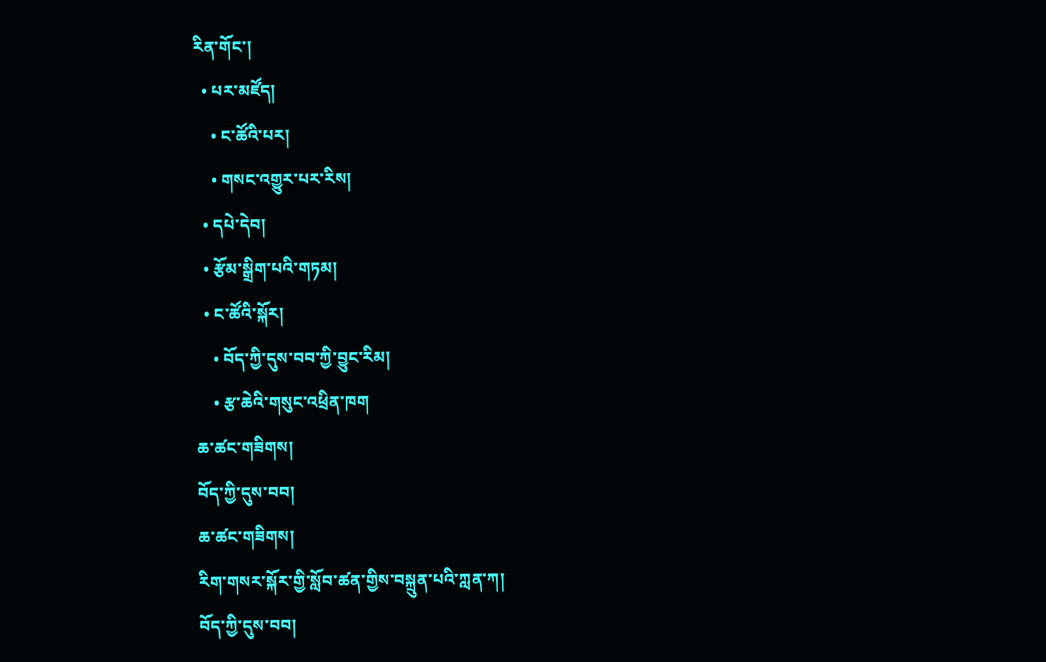རིན་གོང་།
  • པར་མཛོད།
    • ང་ཚོའི་པར།
    • གསང་འགྱུར་པར་རིས།
  • དཔེ་དེབ།
  • རྩོམ་སྒྲིག་པའི་གཏམ།
  • ང་ཚོའི་སྐོར།
    • བོད་ཀྱི་དུས་བབ་ཀྱི་བྱུང་རིམ།
    • རྩ་ཆེའི་གསུང་འཕྲིན་ཁག
ཆ་ཚང་གཟིགས།
བོད་ཀྱི་དུས་བབ།
ཆ་ཚང་གཟིགས།
རིག་གསར་སྐོར་གྱི་སློབ་ཚན་གྱིས་བསྐྲུན་པའི་ཀླན་ཀ།
བོད་ཀྱི་དུས་བབ།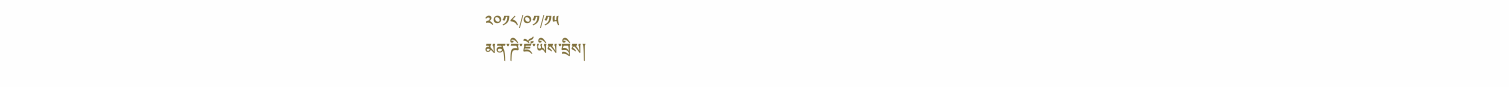༢༠༡༨/༠༡/༡༥
མན་ཌི་ཛོ་ཡིས་བྲིས།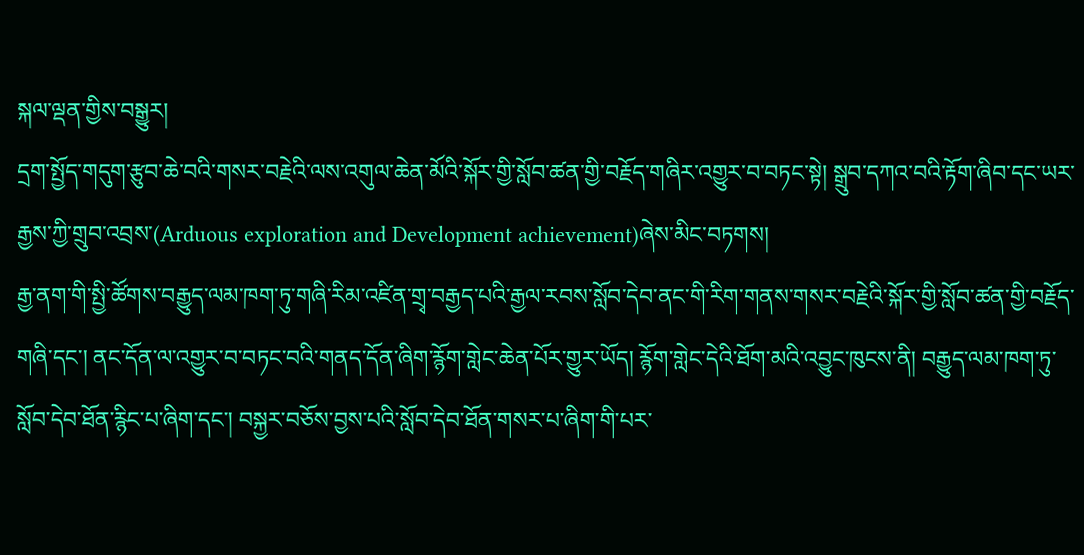སྐལ་ལྡན་གྱིས་བསྒྱུར།
དྲག་སྤྱོད་གདུག་རྩུབ་ཆེ་བའི་གསར་བརྗེའི་ལས་འགུལ་ཆེན་མོའི་སྐོར་གྱི་སློབ་ཚན་གྱི་བརྗོད་གཞིར་འགྱུར་བ་བཏང་སྟེ། སྒྲུབ་དཀའ་བའི་རྟོག་ཞིབ་དང་ཡར་རྒྱས་ཀྱི་གྲུབ་འབྲས་(Arduous exploration and Development achievement)ཞེས་མིང་བཏགས།
རྒྱ་ནག་གི་སྤྱི་ཚོགས་བརྒྱུད་ལམ་ཁག་ཏུ་གཞི་རིམ་འཛིན་གྲྭ་བརྒྱད་པའི་རྒྱལ་རབས་སློབ་དེབ་ནང་གི་རིག་གནས་གསར་བརྗེའི་སྐོར་གྱི་སློབ་ཚན་གྱི་བརྗོད་གཞི་དང་། ནང་དོན་ལ་འགྱུར་བ་བཏང་བའི་གནད་དོན་ཞིག་རྙོག་གླེང་ཆེན་པོར་གྱུར་ཡོད། རྙོག་གླེང་དེའི་ཐོག་མའི་འབྱུང་ཁུངས་ནི། བརྒྱུད་ལམ་ཁག་ཏུ་སློབ་དེབ་ཐོན་རྙིང་པ་ཞིག་དང་། བསྐྱར་བཅོས་བྱས་པའི་སློབ་དེབ་ཐོན་གསར་པ་ཞིག་གི་པར་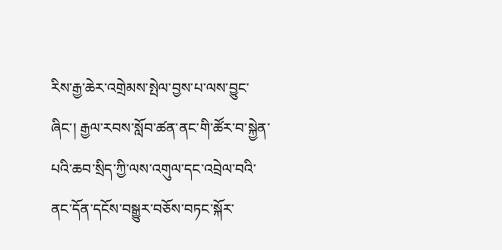རིས་རྒྱ་ཆེར་འགྲེམས་སྤེལ་བྱས་པ་ལས་བྱུང་ཞིང་། རྒྱལ་རབས་སློབ་ཚན་ནང་གི་ཚོར་བ་སྐྱེན་པའི་ཆབ་སྲིད་ཀྱི་ལས་འགུལ་དང་འབྲེལ་བའི་ནང་དོན་དངོས་བསྒྱུར་བཅོས་བཏང་སྐོར་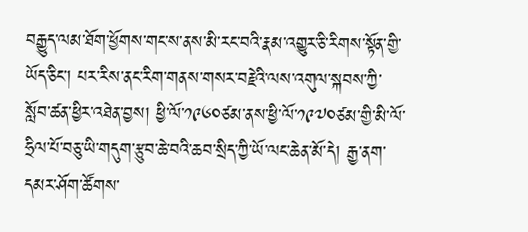བརྒྱུད་ལམ་ཐོག་ཕྱོགས་གང་ས་ནས་མི་རང་བའི་རྣམ་འགྱུར་ཅི་རིགས་སྟོན་གྱི་ཡོད་ཅིང་། པར་རིས་ནང་རིག་གནས་གསར་བརྗེའི་ལས་འགུལ་སྐབས་ཀྱི་སློབ་ཚན་ཕྱིར་འཐེན་བྱས། ཕྱི་ལོ་༡༩༦༠ཙམ་ནས་ཕྱི་ལོ་༡༩༧༠ཙམ་གྱི་མི་ལོ་ཧྲིལ་པོ་བཅུ་ཡི་གདུག་རྩུབ་ཆེ་བའི་ཆབ་སྲིད་ཀྱི་ཡོ་ལང་ཆེན་མོ་དེ། རྒྱ་ནག་དམར་ཤོག་ཚོགས་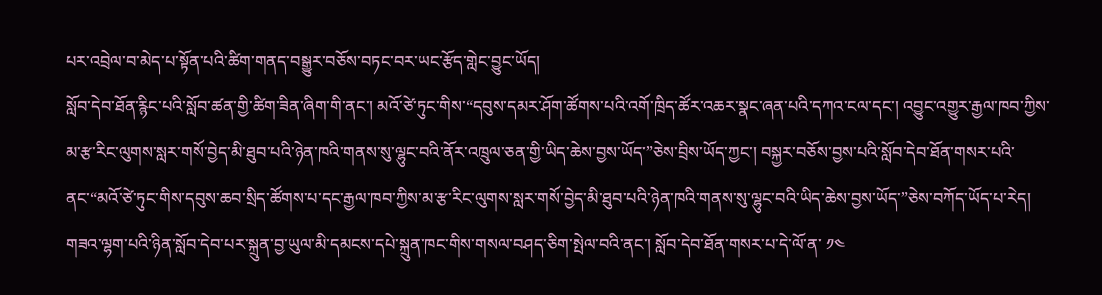པར་འབྲེལ་བ་མེད་པ་སྟོན་པའི་ཚིག་གནད་བསྒྱུར་བཅོས་བཏང་བར་ཡང་རྩོད་གླེང་བྱུང་ཡོད།
སློབ་དེབ་ཐོན་རྙིང་པའི་སློབ་ཚན་གྱི་ཚིག་ཟིན་ཞིག་གི་ནང་། མའོ་ཙེ་ཏུང་གིས་“དབུས་དམར་ཤོག་ཚོགས་པའི་འགོ་ཁྲིད་ཚོར་འཆར་སྣང་ཞན་པའི་དཀའ་ངལ་དང་། འབྱུང་འགྱུར་རྒྱལ་ཁབ་ཀྱིས་མ་རྩ་རིང་ལུགས་སླར་གསོ་བྱེད་མི་ཐུབ་པའི་ཉེན་ཁའི་གནས་སུ་ལྷུང་བའི་ནོར་འཁྲུལ་ཅན་གྱི་ཡིད་ཆེས་བྱས་ཡོད་”ཅེས་བྲིས་ཡོད་ཀྱང་། བསྐྱར་བཅོས་བྱས་པའི་སློབ་དེབ་ཐོན་གསར་པའི་ནང་“མའོ་ཙེ་ཏུང་གིས་དབུས་ཆབ་སྲིད་ཚོགས་པ་དང་རྒྱལ་ཁབ་ཀྱིས་མ་རྩ་རིང་ལུགས་སླར་གསོ་བྱེད་མི་ཐུབ་པའི་ཉེན་ཁའི་གནས་སུ་ལྷུང་བའི་ཡིད་ཆེས་བྱས་ཡོད་”ཅེས་བཀོད་ཡོད་པ་རེད།
གཟའ་ལྷག་པའི་ཉིན་སློབ་དེབ་པར་སྐྲུན་བྱ་ཡུལ་མི་དམངས་དཔེ་སྐྲུན་ཁང་གིས་གསལ་བཤད་ཅིག་སྤེལ་བའི་ནང་། སློབ་དེབ་ཐོན་གསར་པ་དེ་ལོ་ན་ ༡༤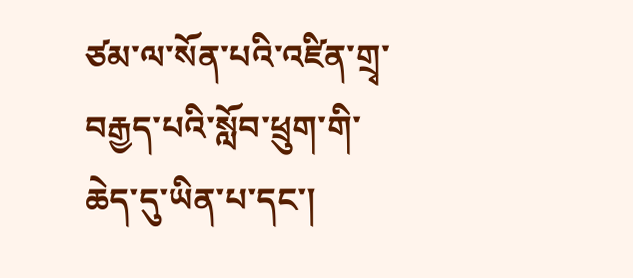ཙམ་ལ་སོན་པའི་འཛིན་གྲྭ་བརྒྱད་པའི་སློབ་ཕྲུག་གི་ཆེད་དུ་ཡིན་པ་དང་།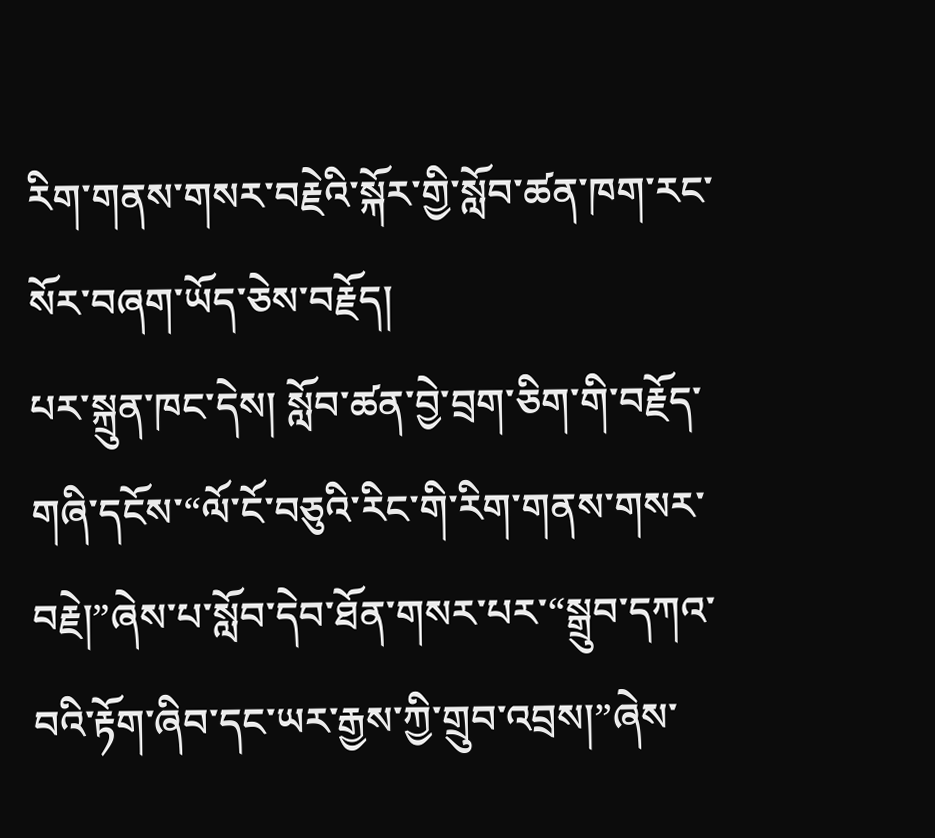རིག་གནས་གསར་བརྗེའི་སྐོར་གྱི་སློབ་ཚན་ཁག་རང་སོར་བཞག་ཡོད་ཅེས་བརྗོད།
པར་སྐྲུན་ཁང་དེས། སློབ་ཚན་བྱེ་བྲག་ཅིག་གི་བརྗོད་གཞི་དངོས་“ལོ་ངོ་བཅུའི་རིང་གི་རིག་གནས་གསར་བརྗེ།”ཞེས་པ་སློབ་དེབ་ཐོན་གསར་པར་“སྒྲུབ་དཀའ་བའི་རྟོག་ཞིབ་དང་ཡར་རྒྱས་ཀྱི་གྲུབ་འབྲས།”ཞེས་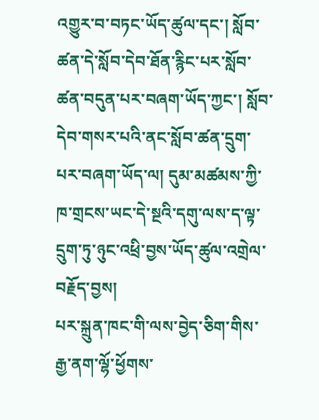འགྱུར་བ་བཏང་ཡོད་ཚུལ་དང་། སློབ་ཚན་དེ་སློབ་དེབ་ཐོན་རྙིང་པར་སློབ་ཚན་བདུན་པར་བཞག་ཡོད་ཀྱང་། སློབ་དེབ་གསར་པའི་ནང་སློབ་ཚན་དྲུག་པར་བཞག་ཡོད་ལ། དུམ་མཚམས་ཀྱི་ཁ་གྲངས་ཡང་དེ་སྔའི་དགུ་ལས་ད་ལྟ་དྲུག་ཏུ་ཉུང་འཕྲི་བྱས་ཡོད་ཚུལ་འགྲེལ་བརྗོད་བྱས།
པར་སྐྲུན་ཁང་གི་ལས་བྱེད་ཅིག་གིས་རྒྱ་ནག་ལྷོ་ཕྱོགས་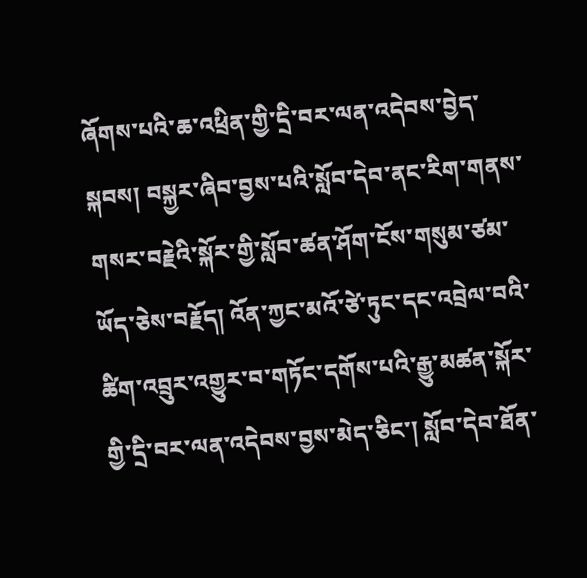ཞོགས་པའི་ཆ་འཕྲིན་གྱི་དྲི་བར་ལན་འདེབས་བྱེད་སྐབས། བསྐྱར་ཞིབ་བྱས་པའི་སློབ་དེབ་ནང་རིག་གནས་གསར་བརྗེའི་སྐོར་གྱི་སློབ་ཚན་ཤོག་ངོས་གསུམ་ཙམ་ཡོད་ཅེས་བརྗོད། འོན་ཀྱང་མའོ་ཙེ་ཏུང་དང་འབྲེལ་བའི་ཚིག་འབྲུར་འགྱུར་བ་གཏོང་དགོས་པའི་རྒྱུ་མཚན་སྐོར་གྱི་དྲི་བར་ལན་འདེབས་བྱས་མེད་ཅིང་། སློབ་དེབ་ཐོན་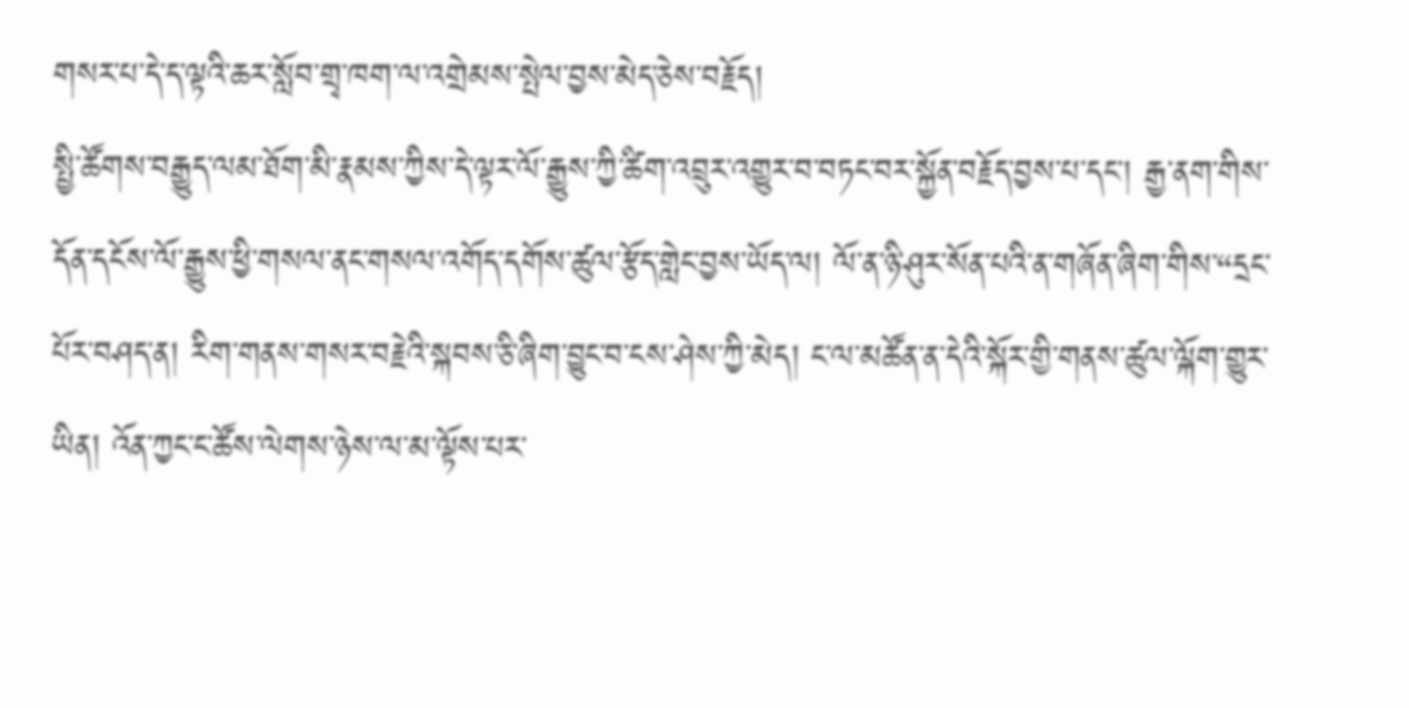གསར་པ་དེ་ད་ལྟའི་ཆར་སློབ་གྲྭ་ཁག་ལ་འགྲེམས་སྤེལ་བྱས་མེད་ཅེས་བརྗོད།
སྤྱི་ཚོགས་བརྒྱུད་ལམ་ཐོག་མི་རྣམས་ཀྱིས་དེ་ལྟར་ལོ་རྒྱུས་ཀྱི་ཚིག་འབྲུར་འགྱུར་བ་བཏང་བར་སྐྱོན་བརྗོད་བྱས་པ་དང་། རྒྱ་ནག་གིས་དོན་དངོས་ལོ་རྒྱུས་ཕྱི་གསལ་ནང་གསལ་འགོད་དགོས་ཚུལ་རྩོད་གླེང་བྱས་ཡོད་ལ། ལོ་ན་ཉི་ཤུར་སོན་པའི་ན་གཞོན་ཞིག་གིས་“དྲང་པོར་བཤད་ན། རིག་གནས་གསར་བརྗེའི་སྐབས་ཅི་ཞིག་བྱུང་བ་ངས་ཤེས་ཀྱི་མེད། ང་ལ་མཚོན་ན་དེའི་སྐོར་གྱི་གནས་ཚུལ་ལྐོག་གྱུར་ཡིན། འོན་ཀྱང་ང་ཚོས་ལེགས་ཉེས་ལ་མ་ལྟོས་པར་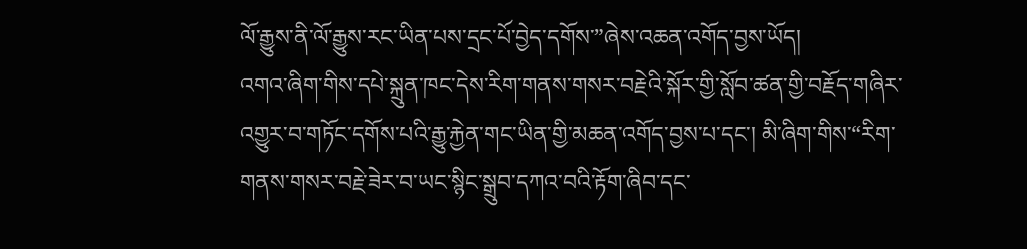ལོ་རྒྱུས་ནི་ལོ་རྒྱུས་རང་ཡིན་པས་དྲང་པོ་བྱེད་དགོས་”ཞེས་འཆན་འགོད་བྱས་ཡོད།
འགའ་ཞིག་གིས་དཔེ་སྐྲུན་ཁང་དེས་རིག་གནས་གསར་བརྗེའི་སྐོར་གྱི་སློབ་ཚན་གྱི་བརྗོད་གཞིར་འགྱུར་བ་གཏོང་དགོས་པའི་རྒྱུ་རྐྱེན་གང་ཡིན་གྱི་མཆན་འགོད་བྱས་པ་དང་། མི་ཞིག་གིས་“རིག་གནས་གསར་བརྗེ་ཟེར་བ་ཡང་སྙིང་སྒྲུབ་དཀའ་བའི་རྟོག་ཞིབ་དང་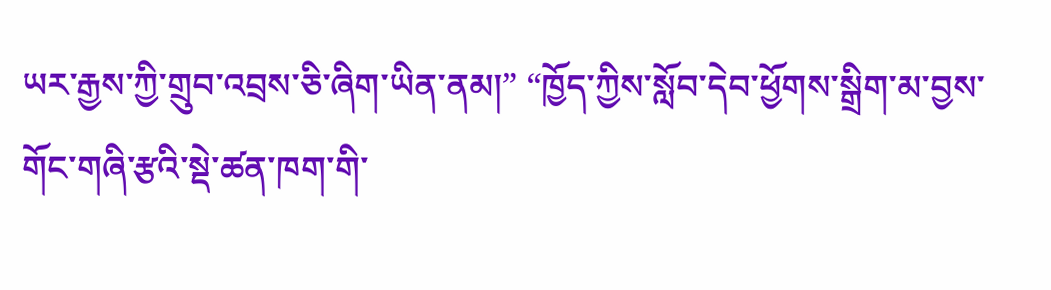ཡར་རྒྱས་ཀྱི་གྲུབ་འབྲས་ཅི་ཞིག་ཡིན་ནམ།” “ཁྱོད་ཀྱིས་སློབ་དེབ་ཕྱོགས་སྒྲིག་མ་བྱས་གོང་གཞི་རྩའི་སྡེ་ཚན་ཁག་གི་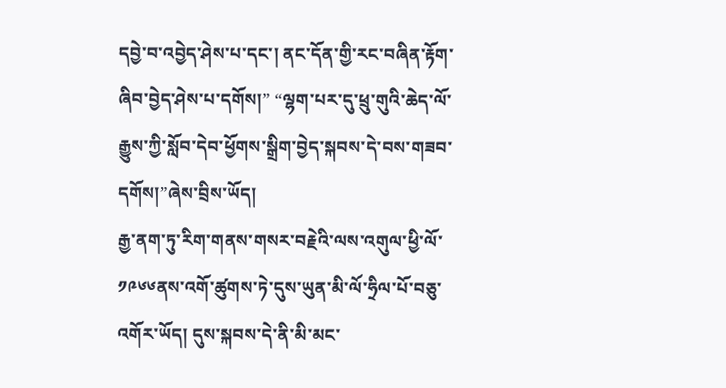དབྱེ་བ་འབྱེད་ཤེས་པ་དང་། ནང་དོན་གྱི་རང་བཞིན་རྟོག་ཞིབ་བྱེད་ཤེས་པ་དགོས།” “ལྷག་པར་དུ་ཕྲུ་གུའི་ཆེད་ལོ་རྒྱུས་ཀྱི་སློབ་དེབ་ཕྱོགས་སྒྲིག་བྱེད་སྐབས་དེ་བས་གཟབ་དགོས།”ཞེས་བྲིས་ཡོད།
རྒྱ་ནག་ཏུ་རིག་གནས་གསར་བརྗེའི་ལས་འགུལ་ཕྱི་ལོ་༡༩༦༦ནས་འགོ་ཚུགས་ཏེ་དུས་ཡུན་མི་ལོ་ཧྲིལ་པོ་བཅུ་འགོར་ཡོད། དུས་སྐབས་དེ་ནི་མི་མང་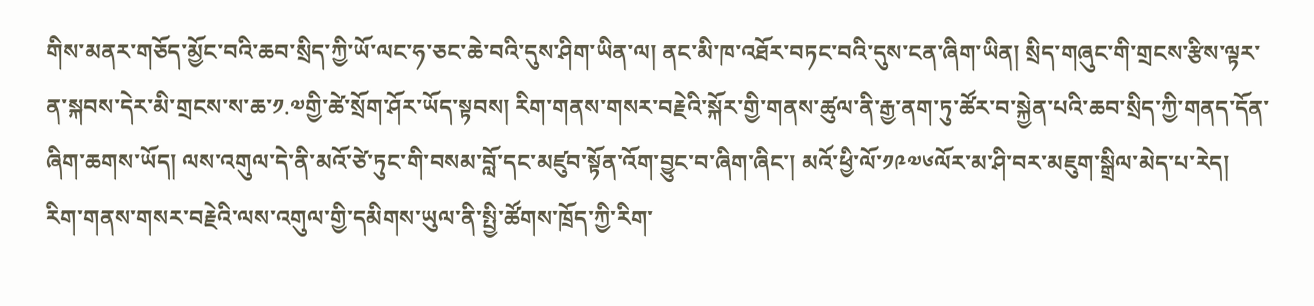གིས་མནར་གཅོད་མྱོང་བའི་ཆབ་སྲིད་ཀྱི་ཡོ་ལང་ཧ་ཅང་ཆེ་བའི་དུས་ཤིག་ཡིན་ལ། ནང་མི་ཁ་འཐོར་བཏང་བའི་དུས་ངན་ཞིག་ཡིན། སྲིད་གཞུང་གི་གྲངས་རྩིས་ལྟར་ན་སྐབས་དེར་མི་གྲངས་ས་ཆ་༡.༧གྱི་ཚེ་སྲོག་ཤོར་ཡོད་སྟབས། རིག་གནས་གསར་བརྗེའི་སྐོར་གྱི་གནས་ཚུལ་ནི་རྒྱ་ནག་ཏུ་ཚོར་བ་སྐྱེན་པའི་ཆབ་སྲིད་ཀྱི་གནད་དོན་ཞིག་ཆགས་ཡོད། ལས་འགུལ་དེ་ནི་མའོ་ཙེ་ཏུང་གི་བསམ་བློ་དང་མཛུབ་སྟོན་འོག་བྱུང་བ་ཞིག་ཞིང་། མའོ་ཕྱི་ལོ་༡༩༧༦ལོར་མ་ཤི་བར་མཇུག་སྒྲིལ་མེད་པ་རེད།
རིག་གནས་གསར་བརྗེའི་ལས་འགུལ་གྱི་དམིགས་ཡུལ་ནི་སྤྱི་ཚོགས་ཁྲོད་ཀྱི་རིག་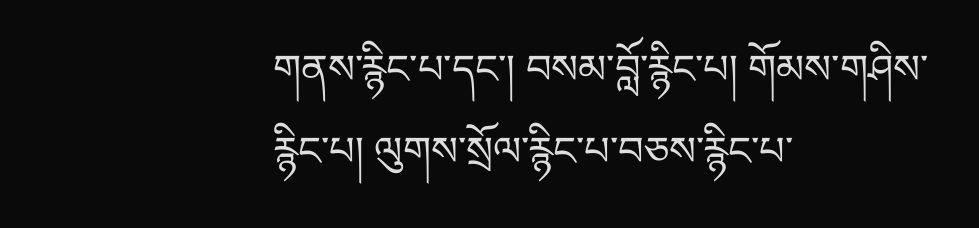གནས་རྙིང་པ་དང་། བསམ་བློ་རྙིང་པ། གོམས་གཤིས་རྙིང་པ། ལུགས་སྲོལ་རྙིང་པ་བཅས་རྙིང་པ་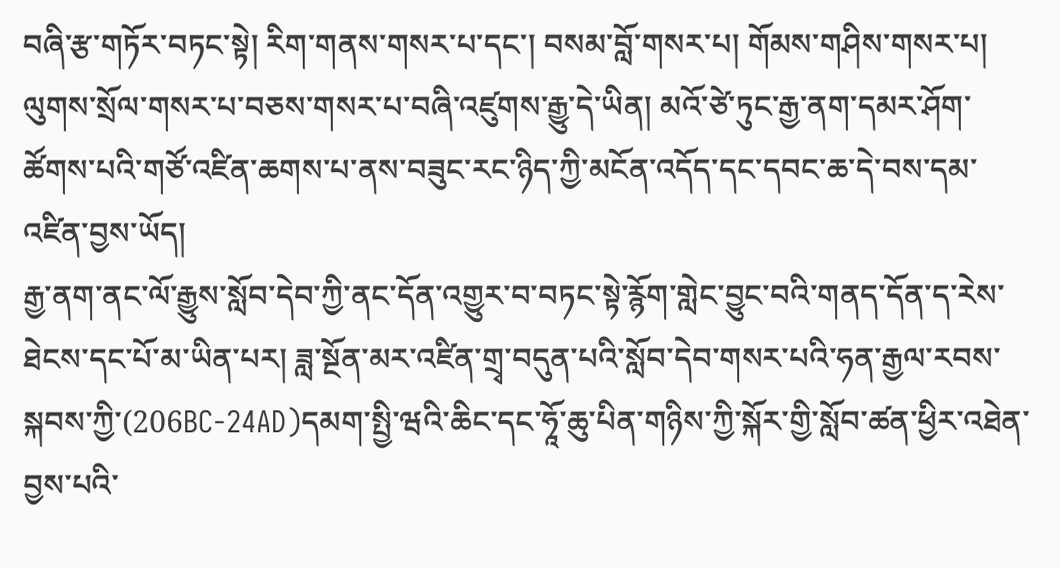བཞི་རྩ་གཏོར་བཏང་སྟེ། རིག་གནས་གསར་པ་དང་། བསམ་བློ་གསར་པ། གོམས་གཤིས་གསར་པ། ལུགས་སྲོལ་གསར་པ་བཅས་གསར་པ་བཞི་འཛུགས་རྒྱུ་དེ་ཡིན། མའོ་ཙེ་ཏུང་རྒྱ་ནག་དམར་ཤོག་ཚོགས་པའི་གཙོ་འཛིན་ཆགས་པ་ནས་བཟུང་རང་ཉིད་ཀྱི་མངོན་འདོད་དང་དབང་ཆ་དེ་བས་དམ་འཛིན་བྱས་ཡོད།
རྒྱ་ནག་ནང་ལོ་རྒྱུས་སློབ་དེབ་ཀྱི་ནང་དོན་འགྱུར་བ་བཏང་སྟེ་རྙོག་གླེང་བྱུང་བའི་གནད་དོན་ད་རེས་ཐེངས་དང་པོ་མ་ཡིན་པར། ཟླ་སྔོན་མར་འཛིན་གྲྭ་བདུན་པའི་སློབ་དེབ་གསར་པའི་ཧན་རྒྱལ་རབས་སྐབས་ཀྱི་(206BC-24AD)དམག་སྤྱི་ཝའི་ཆིང་དང་ཧཱོ་ཆུ་པིན་གཉིས་ཀྱི་སྐོར་གྱི་སློབ་ཚན་ཕྱིར་འཐེན་བྱས་པའི་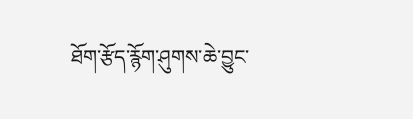ཐོག་རྩོད་རྙོག་ཤུགས་ཆེ་བྱུང་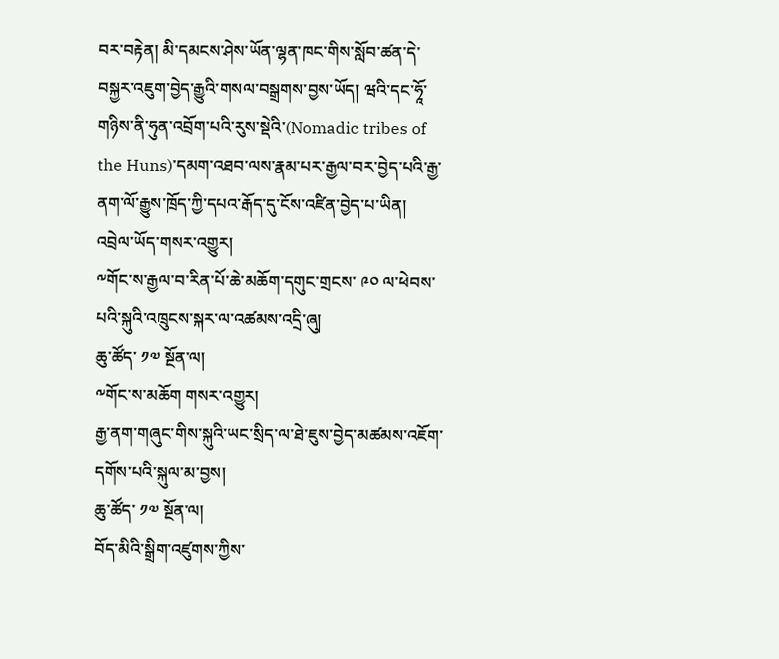བར་བརྟེན། མི་དམངས་ཤེས་ཡོན་ལྷན་ཁང་གིས་སློབ་ཚན་དེ་བསྐྱར་འཇུག་བྱེད་རྒྱུའི་གསལ་བསྒྲགས་བྱས་ཡོད། ཝའི་དང་ཧཱོ་གཉིས་ནི་ཧུན་འབྲོག་པའི་རུས་སྡེའི་(Nomadic tribes of the Huns)་དམག་འཐབ་ལས་རྣམ་པར་རྒྱལ་བར་བྱེད་པའི་རྒྱ་ནག་ལོ་རྒྱུས་ཁྲོད་ཀྱི་དཔའ་རྒོད་དུ་ངོས་འཛིན་བྱེད་པ་ཡིན།
འབྲེལ་ཡོད་གསར་འགྱུར།
༸གོང་ས་རྒྱལ་བ་རིན་པོ་ཆེ་མཆོག་དགུང་གྲངས་ ༩༠ ལ་ཕེབས་པའི་སྐུའི་འཁྲུངས་སྐར་ལ་འཚམས་འདྲི་ཞུ།
ཆུ་ཚོད་ ༡༧ སྔོན་ལ།
༸གོང་ས་མཆོག གསར་འགྱུར།
རྒྱ་ནག་གཞུང་གིས་སྐུའི་ཡང་སྲིད་ལ་ཐེ་ཇུས་བྱེད་མཚམས་འཇོག་དགོས་པའི་སྐུལ་མ་བྱས།
ཆུ་ཚོད་ ༡༧ སྔོན་ལ།
བོད་མིའི་སྒྲིག་འཛུགས་ཀྱིས་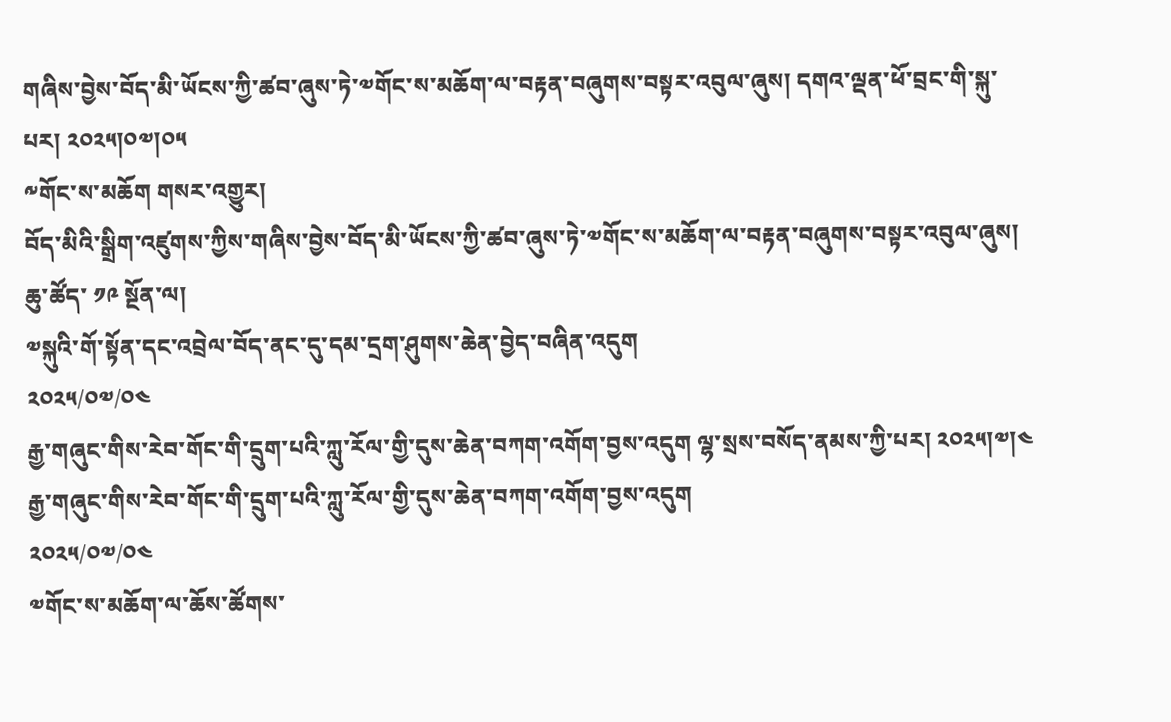གཞིས་བྱེས་བོད་མི་ཡོངས་ཀྱི་ཚབ་ཞུས་ཏེ་༧གོང་ས་མཆོག་ལ་བརྟན་བཞུགས་བསྟར་འབུལ་ཞུས། དགའ་ལྡན་ཕོ་བྲང་གི་སྐུ་པར། ༢༠༢༥།༠༧།༠༥
༸གོང་ས་མཆོག གསར་འགྱུར།
བོད་མིའི་སྒྲིག་འཛུགས་ཀྱིས་གཞིས་བྱེས་བོད་མི་ཡོངས་ཀྱི་ཚབ་ཞུས་ཏེ་༧གོང་ས་མཆོག་ལ་བརྟན་བཞུགས་བསྟར་འབུལ་ཞུས།
ཆུ་ཚོད་ ༡༩ སྔོན་ལ།
༧སྐུའི་གོ་སྟོན་དང་འབྲེལ་བོད་ནང་དུ་དམ་དྲག་ཤུགས་ཆེན་བྱེད་བཞིན་འདུག
༢༠༢༥/༠༧/༠༤
རྒྱ་གཞུང་གིས་རེབ་གོང་གི་དྲུག་པའི་ཀླུ་རོལ་གྱི་དུས་ཆེན་བཀག་འགོག་བྱས་འདུག ལྷ་སྲས་བསོད་ནམས་ཀྱི་པར། ༢༠༢༥།༧།༤
རྒྱ་གཞུང་གིས་རེབ་གོང་གི་དྲུག་པའི་ཀླུ་རོལ་གྱི་དུས་ཆེན་བཀག་འགོག་བྱས་འདུག
༢༠༢༥/༠༧/༠༤
༧གོང་ས་མཆོག་ལ་ཆོས་ཚོགས་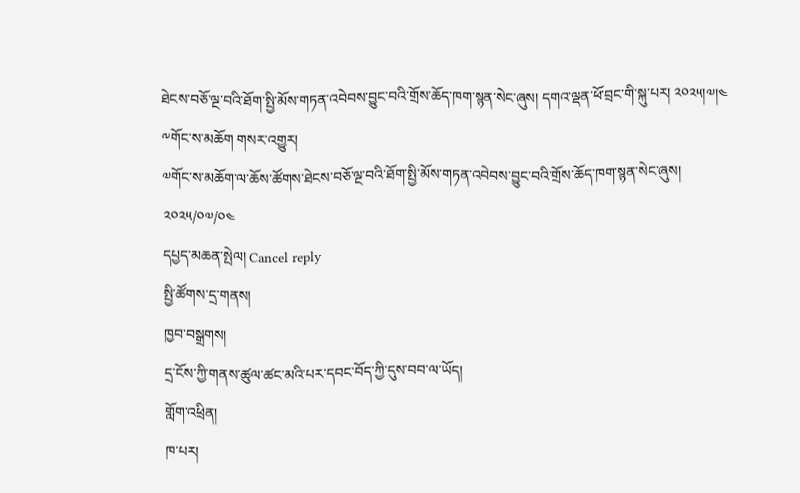ཐེངས་བཅོ་ལྔ་བའི་ཐོག་སྤྱི་མོས་གཏན་འབེབས་བྱུང་བའི་གྲོས་ཆོད་ཁག་སྙན་སེང་ཞུས། དགའ་ལྡན་ཕོ་བྲང་གི་སྐུ་པར། ༢༠༢༥།༧།༤
༸གོང་ས་མཆོག གསར་འགྱུར།
༧གོང་ས་མཆོག་ལ་ཆོས་ཚོགས་ཐེངས་བཅོ་ལྔ་བའི་ཐོག་སྤྱི་མོས་གཏན་འབེབས་བྱུང་བའི་གྲོས་ཆོད་ཁག་སྙན་སེང་ཞུས།
༢༠༢༥/༠༧/༠༤
དཔྱད་མཆན་སྤེལ། Cancel reply
སྤྱི་ཚོགས་དྲ་གནས།
ཁྱབ་བསྒྲགས།
དྲ་ངོས་ཀྱི་གནས་ཚུལ་ཚང་མའི་པར་དབང་བོད་ཀྱི་དུས་བབ་ལ་ཡོད།
གློག་འཕྲིན།
ཁ་པར།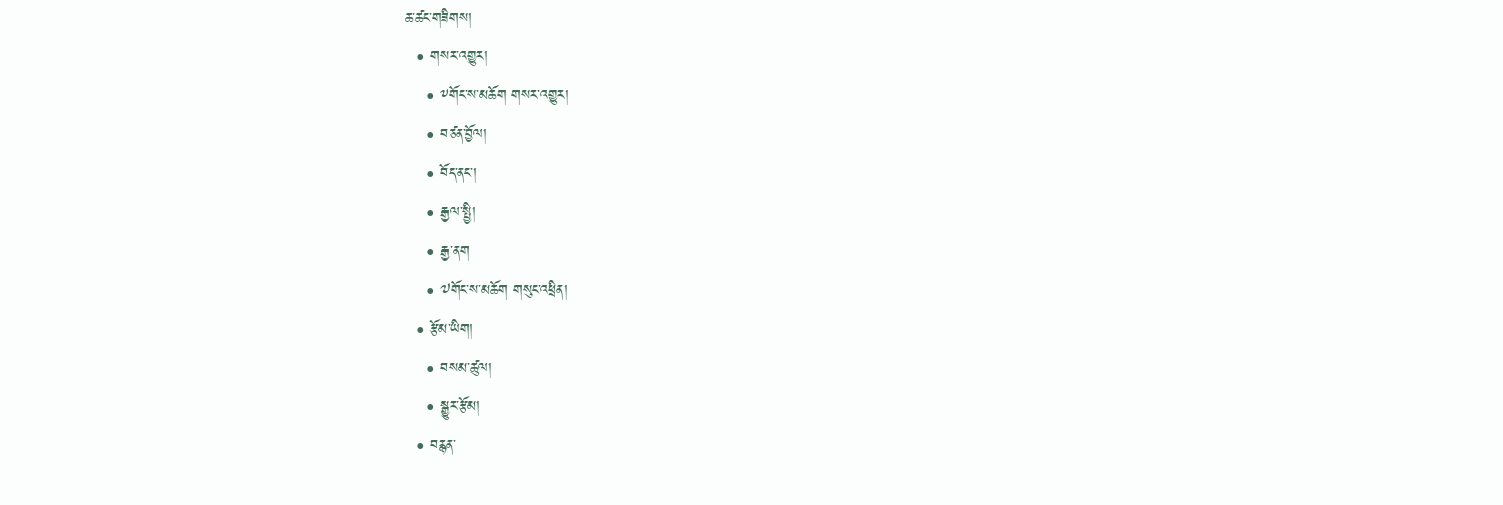ཆ་ཚང་གཟིགས།
  • གསར་འགྱུར།
    • ༸གོང་ས་མཆོག གསར་འགྱུར།
    • བཙན་བྱོལ།
    • བོད་ནང་།
    • རྒྱལ་སྤྱི།
    • རྒྱ་ནག
    • ༧གོང་ས་མཆོག གསུང་འཕྲིན།
  • རྩོམ་ཡིག།
    • བསམ་ཚུལ།
    • སྒྱུར་རྩོམ།
  • བརྙན་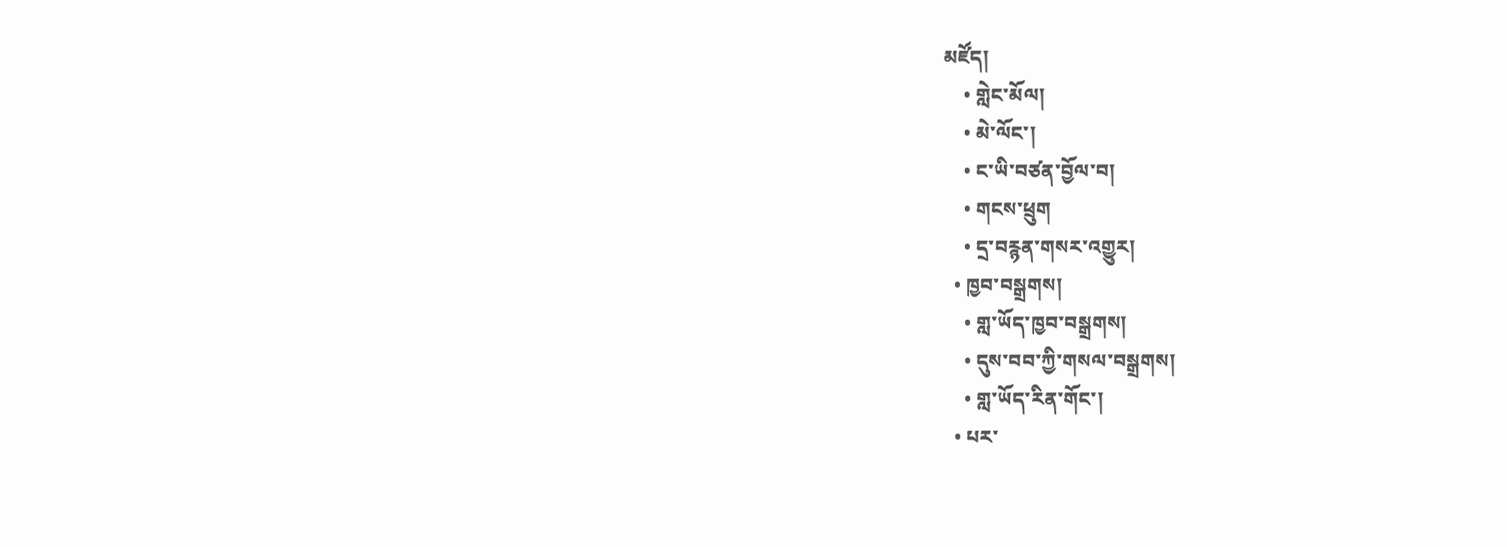མཛོད།
    • གླེང་མོལ།
    • མེ་ལོང་།
    • ང་ཡི་བཙན་བྱོལ་བ།
    • གངས་ཕྲུག
    • དྲ་བརྙན་གསར་འགྱུར།
  • ཁྱབ་བསྒྲགས།
    • གླ་ཡོད་ཁྱབ་བསྒྲགས།
    • དུས་བབ་ཀྱི་གསལ་བསྒྲགས།
    • གླ་ཡོད་རིན་གོང་།
  • པར་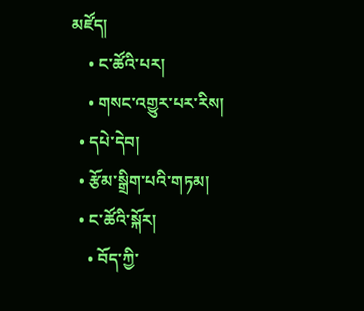མཛོད།
    • ང་ཚོའི་པར།
    • གསང་འགྱུར་པར་རིས།
  • དཔེ་དེབ།
  • རྩོམ་སྒྲིག་པའི་གཏམ།
  • ང་ཚོའི་སྐོར།
    • བོད་ཀྱི་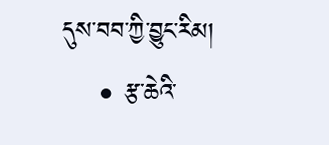དུས་བབ་ཀྱི་བྱུང་རིམ།
    • རྩ་ཆེའི་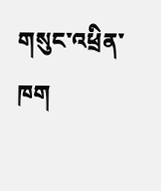གསུང་འཕྲིན་ཁག